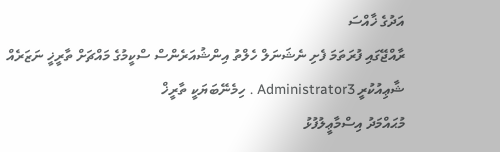އަދުގެ ޚާއްސަ
ރާއްޖޭގައި ފުރަތަމަ ފެށި ނެޝަނަލް ހެލްތު އިންޝުއަރެންސް ސްކީމުގެ މައްޗަށް ތާރީޚީ ނަޒަރެއް
ޝާޢިއުކުރީ Administrator3 . ހިމެނޭބަޔަކީ ތާރީޚް
މުޙައްމަދު އިސްމާޢީލުފުޅު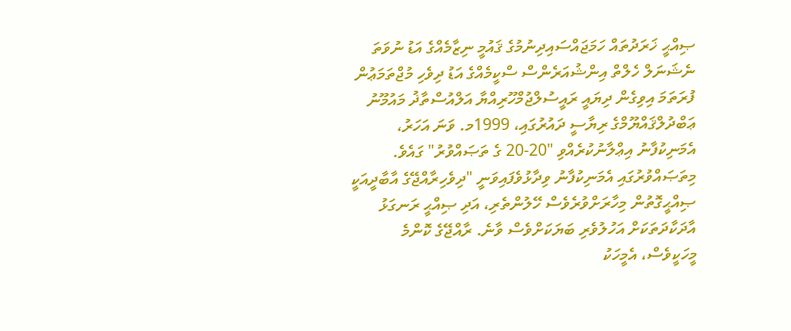ޞިއްޙީ ޚަރަދުތައް ހަމަޖައްސައިދިނުމުގެ ޤައުމީ ނިޒާމެއްގެ އަޑު ނުވަތަ ނެޝަނަލް ހެލްތް އިންޝުއަރެންސް ސްކީމެއްގެ އަޑު ދިވެހި މުޖްތަމަޢުން ފުރަތަމަ އިވިގެން ދިޔައީ ރައީސުލްޖުމްހޫރިއްޔާ އަލްއުސްތާޛު މައުމޫނު ޢަބްދުލްޤައްޔޫމްގެ ރިޔާސީ ދައުރުގައި، 1999މ. ވަނަ އަހަރު، އެމަނިކުފާނު އިޢްލާނުކުރެއްވި "20-20 ގެ ތަޞައްވުރު" ގައެވެ. މިތަޞައްވުރުގައި އެމަނިކުފާނު ވިދާޅުވެފައިވަނީ "ދިވެހިރާއްޖޭގެ އާބާދީއަކީ ޞިއްޙީގޮތުން މިހާރަށްވުރެވެސް ހޭލުންތެރި، އަދި ޞިއްޙީ ރަނގަޅު އާދަކާދަތަކަށް އަހުލުވެރި ބަޔަކަށްވެސް ވާނެ. ރާއްޖޭގެ ކޮންމެ މީހަކީވެސް، އެމީހަކު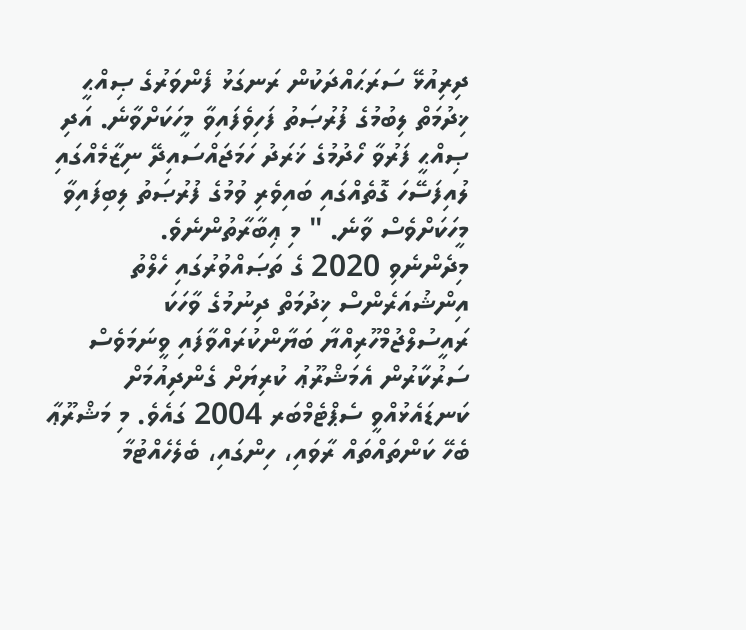ދިރިއުޅޭ ސަރަޙައްދަކުން ރަނގަޅު ފެންވަރުގެ ޞިއްޙީ ޚިދުމަތް ލިބުމުގެ ފުރުޞަތު ފަހިވެފައިވާ މީހަކަށްވާނެ. އަދި ޞިއްޙީ ފަރުވާ ހޯދުމުގެ ޚަރަދު ހަމަޖައްސައިދޭ ނިޒާމެއްގައި ލުއިފަސޭހަ ގޮތެއްގައި ބައިވެރި ވުމުގެ ފުރުޞަތު ލިބިފައިވާ މީހަކަށްވެސް ވާނެ. " މި ޢިބާރާތުންނެވެ.
މިދެންނެވި 2020 ގެ ތަޞައްވުރުގައި ހެލްތު އިންޝުއަރެންސް ޚިދުމަތް ދިނުމުގެ ވާހަކަ ރައީސުލްޖުމްހޫރިއްޔާ ބަޔާންކުރައްވާފައި ވީނަމަވެސް ސަރުކާރުން އެމަޝްރޫޢު ކުރިޔަށް ގެންދިއުމަށް ކަނޑައެޅުއްވީ ސެޕްޓެމްބަރ 2004 ގައެވެ. މި މަޝްރޫޢާ ބެހޭ ކަންތައްތައް ރާވައި، ހިންގައި، ބެލެހެއްޓުމާ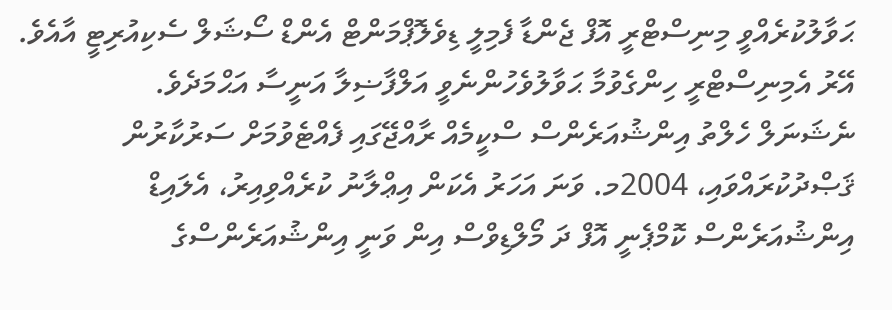ޙަވާލުކުރެއްވީ މިނިސްޓްރީ އޮފް ޖެންޑާ ފެމިލީ ޑިވެލޮޕްމަންޓް އެންޑް ސޯޝަލް ސެކިއުރިޓީ އާއެވެ. އޭރު އެމިނިސްޓްރީ ހިންގެވުމާ ޙަވާލުވެހުންނެވީ އަލްފާޟިލާ އަނީސާ އަޙްމަދެވެ.
ނެޝަނަލް ހެލްތު އިންޝުއަރެންސް ސްކީމެއް ރާއްޖޭގައި ފެއްޓެވުމަށް ސަރުކާރުން ޤަޞްދުކުރައްވައި، 2004މ. ވަނަ އަހަރު އެކަން އިޢްލާނު ކުރެއްވިއިރު، އެލައިޑް އިންޝުއަރެންސް ކޮމްޕެނީ އޮފް ދަ މޯލްޑިވްސް އިން ވަނީ އިންޝުއަރެންސްގެ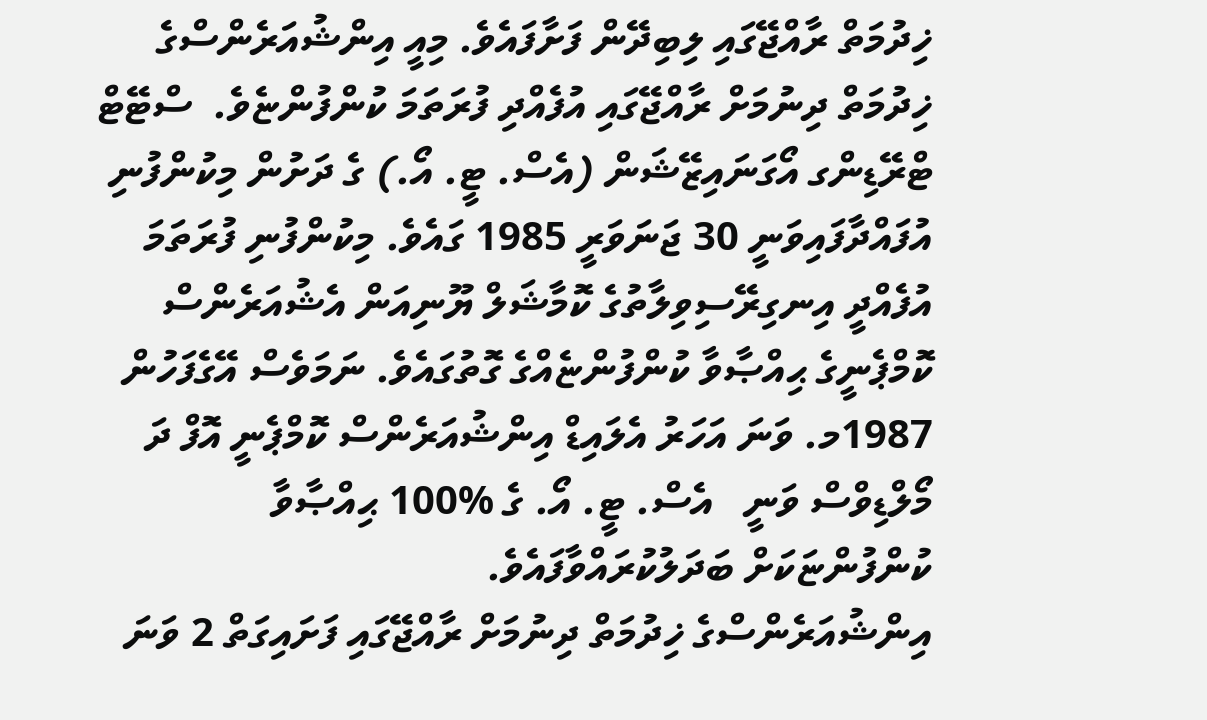ޚިދުމަތް ރާއްޖޭގައި ލިބިދޭން ފަށާފައެވެ. މިއީ އިންޝުއަރެންސްގެ ޚިދުމަތް ދިނުމަށް ރާއްޖޭގައި އުފެއްދި ފުރަތަމަ ކުންފުންޏެވެ.  ސްޓޭޓް ޓްރޭޑިންގ އޯގަނައިޒޭޝަން (އެސް. ޓީ. އޯ.) ގެ ދަށުން މިކުންފުނި އުފައްދާފައިވަނީ 30 ޖަނަވަރީ 1985 ގައެވެ. މިކުންފުނި ފުރަތަމަ އުފެއްދީ އިނގިރޭސިވިލާތުގެ ކޮމާޝަލް ޔޫނިއަން އެޝުއަރެންސް ކޮމްޕެނީގެ ޙިއްޞާވާ ކުންފުންޏެއްގެ ގޮތުގައެވެ. ނަމަވެސް އޭގެފަހުން 1987މ. ވަނަ އަހަރު އެލައިޑް އިންޝުއަރެންސް ކޮމްޕެނީ އޮފް ދަ މޯލްޑިވްސް ވަނީ   އެސް. ޓީ. އޯ. ގެ %100 ޙިއްޞާވާ ކުންފުންޏަކަށް ބަދަލުކުރައްވާފައެވެ.
އިންޝުއަރެންސްގެ ޚިދުމަތް ދިނުމަށް ރާއްޖޭގައި ފަށައިގަތް 2 ވަނަ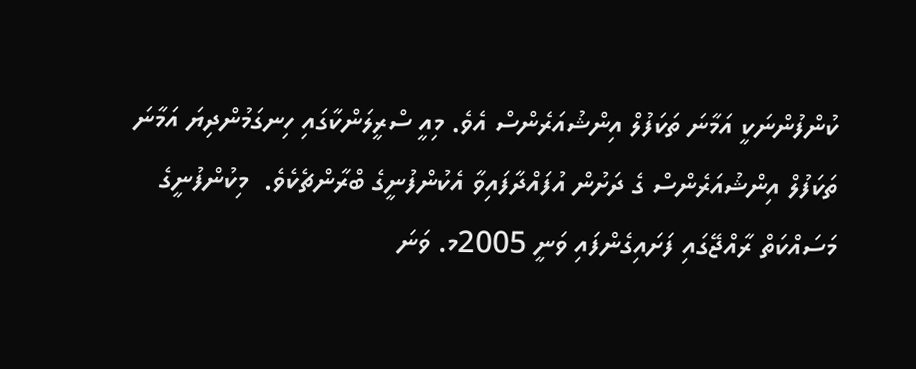ކުންފުންނަކީ އަމާނަ ތަކަފުލް އިންޝުއަރެންސް އެވެ. މިއީ ސްރީލަންކާގައި ހިނގަމުންދިޔަ އަމާނަ ތަކަފުލް އިންޝުއަރެންސް ގެ ދަށުން އުފައްދާފައިވާ އެކުންފުނީގެ ބްރާންޗެކެވެ.  މިކުންފުނީގެ މަސައްކަތް ރާއްޖޭގައި ފަށައިގެންފައި ވަނީ 2005މ. ވަނަ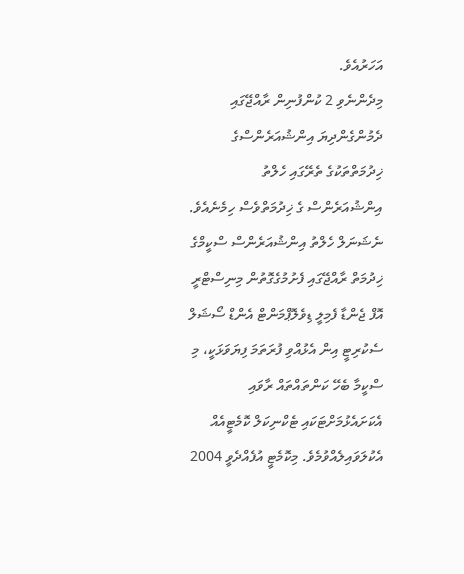އަހަރުއެވެ.
މިދެންނެވި 2 ކުންފުނިން ރާއްޖޭގައި ދެމުންގެންދިޔަ އިންޝުއަރެންސްގެ ޚިދުމަތްތަކުގެ ތެރޭގައި ހެލްތު އިންޝުއަރެންސް ގެ ޚިދުމަތްވެސް ހިމެނެއެވެ.
ނެޝަނަލް ހެލްތު އިންޝުއަރެންސް ސްކީމްގެ ޚިދުމަތް ރާއްޖޭގައި ފެށުމުގެގޮތުން މިނިސްޓްރީ އޮފް ޖެންޑާ ފެމިލީ ޑިވެލޮޕްމަންޓް އެންޑް ސޯޝަލް ސެކުރިޓީ އިން އެޅުއްވި ފުރަތަމަ ފިޔަވަޅަކީ، މި ސްކީމާ ބެހޭ ކަންތައްތައް ރާވައި އެކަށައެޅުމަށްޓަކައި ޓެކްނިކަލް ކޮމެޓީއެއް އެކުލަވައިލެއްވުމެވެ. މިކޮމެޓީ އުފެއްދެވީ 2004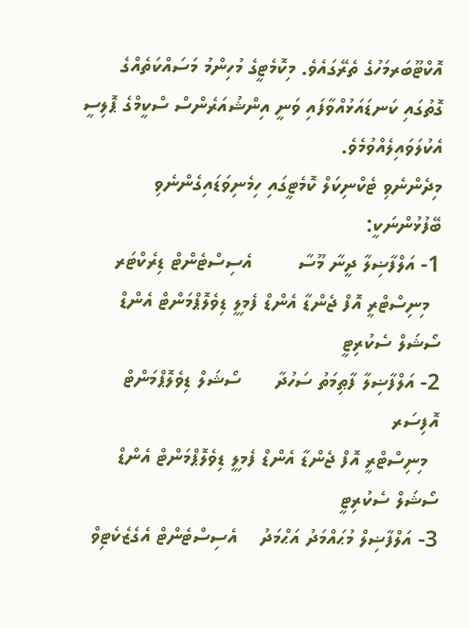އޮކްޓޫބަރމަހުގެ ތެރޭގައެވެ. މިކޮމެޓީގެ މުހިންމު މަސައްކަތެއްގެ ގޮތުގައި ކަނޑައަޅުއްވާފައި ވަނީ އިންޝުއަރެންސް ސްކީމްގެ ޕޮލިސީ އެކުލަވައިލެއްވުމެވެ.
މިދެންނެވި ޓެކްނިކަލް ކޮމެޓީގައި ހިމެނިވަޑައިގެންނެވި ބޭފުޅުންނަކީ:
1- އަލްފާޟިލާ ދީނާ މޫސާ        އެސިސްޓެންޓް ޑިރެކްޓަރ
  މިނިސްޓްރީ އޮފް ޖެންޑާ އެންޑް ފެމިލީ ޑިވެލޮޕްމަންޓް އެންޑް ސޯޝަލް ސެކުރިޓީ
2- އަލްފާޟިލާ ފާޠިމަތު ސަހުދާ      ސޯޝަލް ޑިވެލޮޕްމަންޓް އޮފިސަރ
  މިނިސްޓްރީ އޮފް ޖެންޑާ އެންޑް ފެމިލީ ޑިވެލޮޕްމަންޓް އެންޑް ސޯޝަލް ސެކުރިޓީ
3- އަލްފާޟިލް މުޙައްމަދު އަޙްމަދު    އެސިސްޓެންޓް އެގެޒެކެޓިވް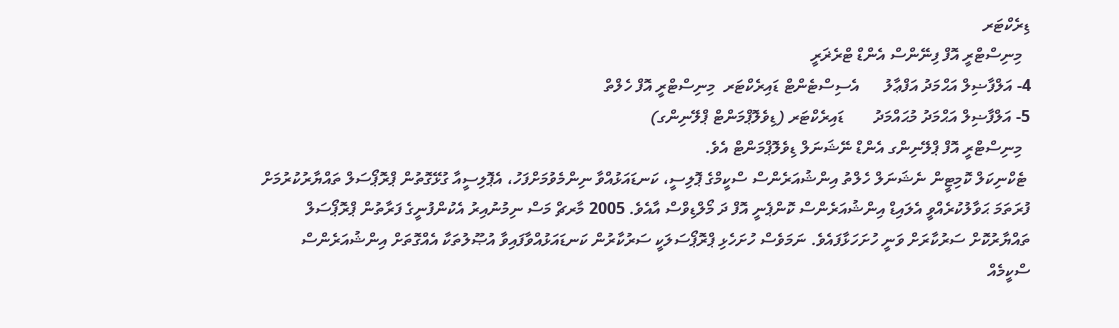ޑިރެކްޓަރ
  މިނިސްޓްރީ އޮފް ފިނޭންސް އެންޑް ޓްރެޜަރީ
4- އަލްފާޟިލް އަޙްމަދު އަފްޢާލު      އެސިސްޓެންޓް ޑައިރެކްޓަރ  މިނިސްޓްރީ އޮފް ހެލްތް
5- އަލްފާޟިލް އަޙްމަދު މުޙައްމަދު       ޑައިރެކްޓަރ (ޑިވެލޮޕްމަންޓް ޕްލޭނިންގ)
  މިނިސްޓްރީ އޮފް ޕްލޭނިންގ އެންޑް ނޭޝަނަލް ޑިވެލޮޕްމަންޓް އެވެ.
 ޓެކްނިކަލް ކޮމިޓީން ނެޝަނަލް ހެލްތު އިންޝުއަރެންސް ސްކީމްގެ ޕޮލިސީ، ކަނޑައަޅުއްވާ ނިންމެވުމަށްފަހު، އެޕޮލިސީއާ ގުޅޭގޮތުން ޕްރޮޕޯސަލް ތައްޔާރުކުރުމަށް ފުރަތަމަ ޙަވާލުކުރެއްވީ އެލައިޑް އިންޝުއަރެންސް ކޮންޕެނީ އޮފް ދަ މޯލްޑިވްސް އާއެވެ. 2005 މާރޗް މަސް ނިމުނުއިރު އެކުންފުނީގެ ފަރާތުން ޕްރޮޕޯސަލް ތައްޔާރުކޮށް ސަރުކާރަށް ވަނީ ހުށަހަޅާފައެވެ. ނަމަވެސް ހުށަހެޅި ޕްރޮޕޯސަލަކީ ސަރުކާރުން ކަނޑައަޅުއްވާފައިވާ އުޞޫލުތަކާ އެއްގޮތަށް އިންޝުއަރެންސް ސްކީމެއް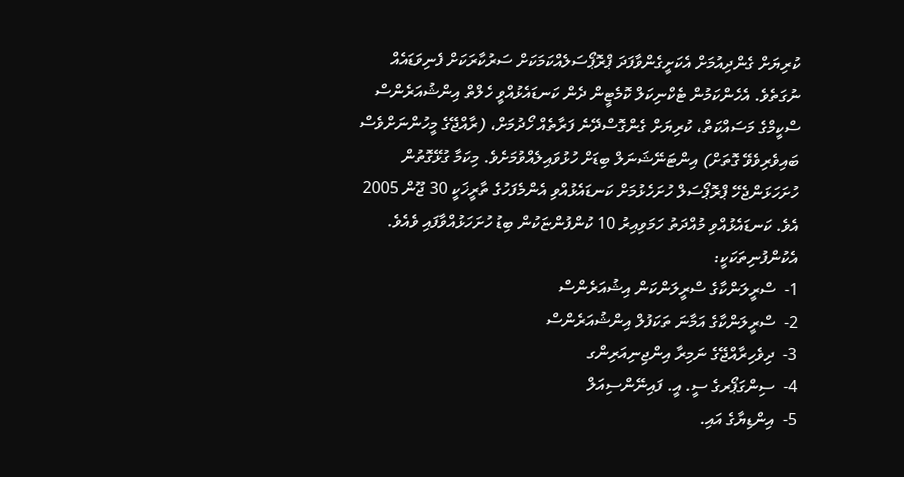ކުރިޔަށް ގެންދިއުމަށް އެކަށީގެންވާފަދަ ޕްރޮޕޯސަލެއްކަމަކަށް ސަރުކާރަކަށް ފެނިވަޑައެއް ނުގަތެވެ. އެހެންކަމުން ޓެކްނިކަލް ކޮމެޓީން ދެން ކަނޑައެޅުއްވީ ހެލްތް އިންޝުއަރެންސް ސްކީމްގެ މަސައްކަތް، ކުރިޔަށް ގެންގޮސްދޭނެ ފަރާތެއް ހޯދުމަށް، (ރާއްޖޭގެ މީހުންނަށްވެސް ބައިވެރިވެވޭ ގޮތަށް) އިންޓަނޭޝަނަލް ބިޑަށް ހުޅުވައިލެއްވުމަށެވެ. މިކަމާ ގުޅޭގޮތުން ހުށަހަޅަންޖެހޭ ޕްރޮޕޯސަލް ހުށަހެޅުމަށް ކަނޑައެޅުއްވި އެންމެފަހުގެ ތާރީޚަކީ 30 ޖޫން 2005 އެވެ. ކަނޑައެޅުއްވި މުއްދަތު ހަމަވިއިރު 10 ކުންފުންޏަކުން ބިޑު ހުށަހަޅުއްވާފައި ވެއެވެ.
އެކުންފުނިތަކަކީ:
1-  ސްރީލަންކާގެ ސްރީލަންކަން އިޝުއަރެންސް
2-  ސްރީލަންކާގެ އަމާނަ ތަކަފުލް އިންޝުއަރެންސް
3-  ދިވެހިރާއްޖޭގެ ނަމިރާ އިންޖިނިއަރިންގ
4-  ސިންގަޕޯރގެ ސީ. އީ. ފައިނޭންސިއަލް
5-  އިންޑިޔާގެ އައި.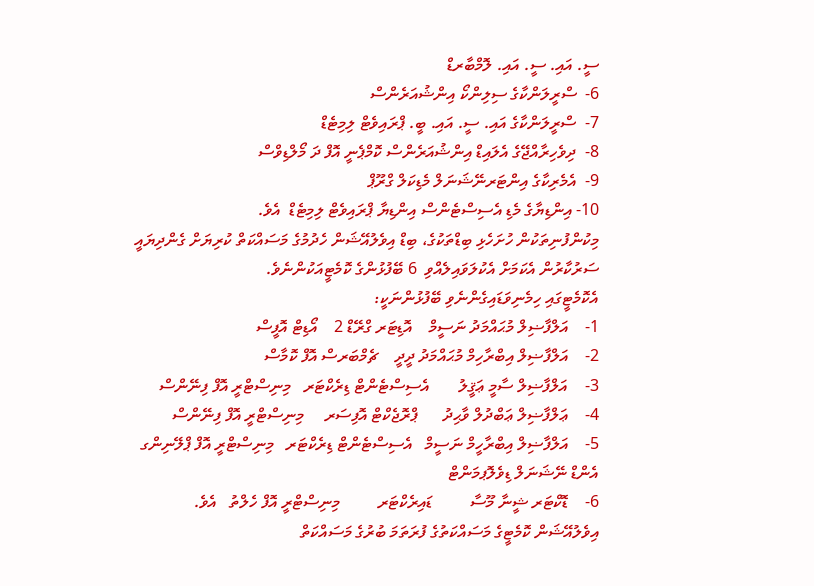ސީ. އައި. ސީ. އައި. ލޮމްބާރޑް
6-  ސްރީލަންކާގެ ސިލިންކޯ އިންޝުއަރެންސް
7-  ސްރީލަންކާގެ އައި. ސީ. އައި. ބީ. ޕްރައިވެޓް ލިމިޓެޑް
8-  ދިވެހިރާއްޖޭގެ އެލައިޑް އިންޝުއަރެންސް ކޮމްޕެނީ އޮފް ދަ މޯލްޑިވްސް
9-  އެމެރިކާގެ އިންޓަރނޭޝަނަލް މެޑިކަލް ގްރޫޕް
10- އިންޑިޔާގެ މެޑި އެސިސްޓެންސް އިންޑިޔާ ޕްރައިވެޓް ލިމިޓެޑް  އެވެ.
މިކުންފުނިތަކުން ހުށަހެޅި ބިޑްތަކުގެ، ބިޑް އިވެލުއޭޝަން ހެދުމުގެ މަސައްކަތް ކުރިޔަށް ގެންދިޔައީ ސަރުކާރުން އެކަމަށް އެކުލަވައިލެއްވި  6 ބޭފުޅުންގެ ކޮމެޓީއަކުންނެވެ.
އެކޮމެޓީގައި ހިމެނިވަޑައިގެންނެވި ބޭފުޅުންނަކީ:
1-    އަލްފާޟިލް މުޙައްމަދު ނަސީމް    އޮޑިޓަރ ގްރޭޑް 2    އޯޑިޓް އޮފީސް
2-    އަލްފާޟިލް އިބްރާހިމް މުޙައްމަދު ދީދީ    ޗެމްބަރސް އޮފް ކޮމާސް
3-    އަލްފާޟިލް ސާމީ ޢަޤީލު       އެސިސްޓެންޓް ޑިރެކްޓަރ   މިނިސްޓްރީ އޮފް ފިނޭންސް
4-    ޢަލްފާޟިލް ޢަބްދުލް ވާޙިދު      ޕްރޮޖެކްޓް އޮފިސަރ     މިނިސްޓްރީ އޮފް ފިނޭންސް
5-    އަލްފާޟިލް އިބްރާހީމް ނަސީމް   އެސިސްޓެންޓް ޑިރެކްޓަރ   މިނިސްޓްރީ އޮފް ޕްލޭނިންގ އެންޑް ނޭޝަނަލް ޑިވެލޮޕމަންޓް
6-    ޑޮކްޓަރ ޝީނާ މޫސާ         ޑައިރެކްޓަރ         މިނިސްޓްރީ އޮފް ހެލްތު   އެވެ.
އިވެލުއޭޝަން ކޮމެޓީގެ މަސައްކަތުގެ ފުރަތަމަ ބުރުގެ މަސައްކަތް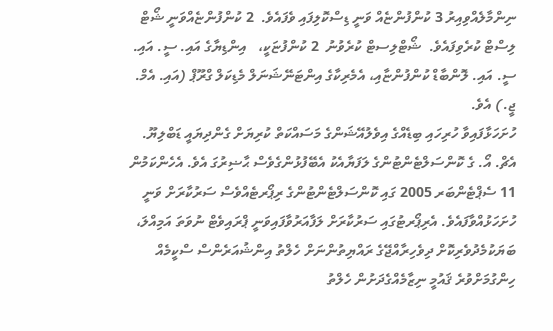ނިންމާލެއްވިއިރު 3 ކުންފުންޏެއް ވަނީ ޑިސްކޮލިފައި ވެފައެވެ.  2 ކުންފުންޏެއްވަނީ ޝޯޓް ލިސްޓް ކުރެވިފައެވެ.  ޝޯޓްލިސޓް ކުރެވުނު  2 ކުންފުޏަކީ،   އިންޑިޔާގެ އައި. ސީ. އައި. ސީ. އައި. ލޮންބާޑް ކުންފުންޏާއި، އެމެރިކާގެ އިންޓަނޭޝަނަލް މެޑިކަލް ގްރޫޕް (އައި. އެމް. ޖީ.) އެވެ.
ހުށަހަޅާފައިވާ ހުރިހައި ބިޑެއްގެ އިވެލުއޭޝަންގެ މަސައްކަތް ކުރިޔަށް ގެންދިޔައީ ޑަބްލިޔޫ. އެޗް. އޯ. ގެ ކޮންސަލްޓެންޓުންގެ ލަފަޔާއެކު އެބޭފުޅުންގެވެސް ޙާޟިރުގަ އެވެ. އެހެންކަމުން 11 ސެޕްޓެންބަރ 2005 ގައި ކޮންސަލްޓެންޓުންގެ ރިޕޯރޓެއްވެސް ސަރުކާރަށް ވަނީ ހުށަހަޅުއްވާފައެވެ. އެރިޕޯރޓުގައި ސަރުކާރަށް ލަފާއަރުވާފައިވަނީ ޕްރައިވެޓް ނުވަތަ އަމިއްލަ، ބަޔަކުމެދުވެރިކޮށް ދިވެހިރާއްޖޭގެ ރައްޔިތުންނަށް ހެލްތު އިންޝުއަރެންސް ސްކީމެއް ހިންގުމަށްވުރެ ޤައުމީ ނިޒާމެއްގެދަށުން ހެލްތު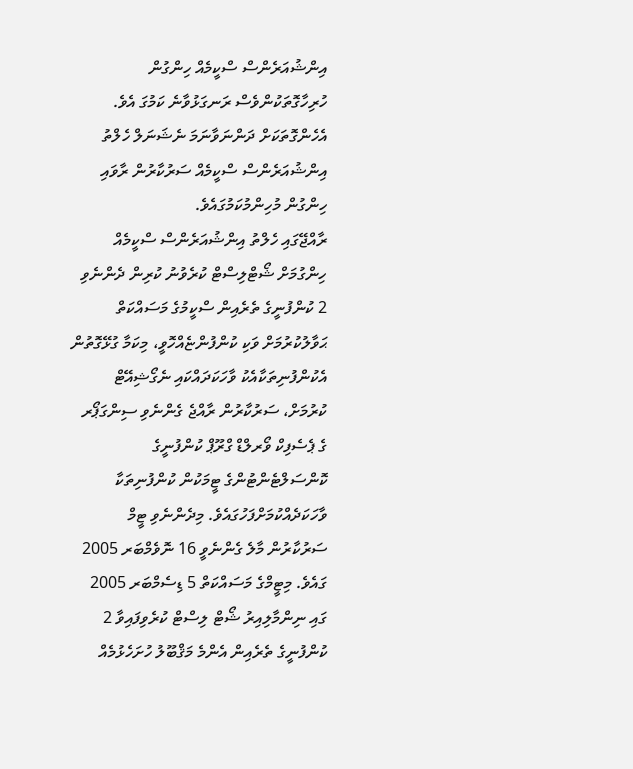އިންޝުއަރެންސް ސްކީމެއް ހިންގުން ހުރިހާގޮތަކުންވެސް ރަނގަޅުވާނެ ކަމުގަ އެވެ. އެހެންގޮތަކަށް ދަންނަވާނަމަ ނެޝަނަލް ހެލްތު އިންޝުއަރެންސް ސްކީމެއް ސަރުކާރުން ރާވައި ހިންގުން މުހިންމުކަމުގައެވެ.
ރާއްޖޭގައި ހެލްތު އިންޝުއަރެންސް ސްކީމެއް ހިންގުމަށް ޝޯޓްލިސްޓް ކުރެވުނު ކުރިން ދެންނެވި 2 ކުންފުނީގެ ތެރެއިން ސްކީމުގެ މަސައްކަތް ޙަވާލުކުރުމަށް ވަކި ކުންފުންޏެއްހޮވީ، މިކަމާ ގުޅޭގޮތުން އެކުންފުނިތަކާއެކު ވާހަކަދައްކައި ނެގޯޝިއޭޓް ކުރުމަށް، ސަރުކާރުން ރާއްޖެ ގެންނެވި ސިންގަޕޯރ ގެ ޕެސެފިކް ވޯރލްޑް ގްރޫޕް ކުންފުނީގެ ކޮންސަލްޓެންޓުންގެ ޓީމަކުން ކުންފުނިތަކާ ވާހަކަދެއްކުމަށްފަހުގައެވެ. މިދެންނެވި ޓީމް ސަރުކާރުން މާލެ ގެންނެވީ 16 ނޮވެމްބަރ 2005 ގައެވެ. މިޓީމްގެ މަސައްކަތް 5 ޑިސެމްބަރ 2005 ގައި ނިންމާލިއިރު ޝޯޓް ލިސްޓް ކުރެވިފައިވާ 2 ކުންފުނީގެ ތެރެއިން އެންމެ މަޤްބޫލު ހުށަހެޅުމެއް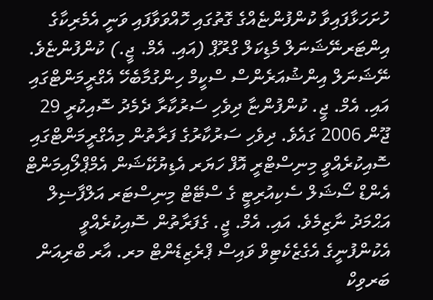ހުށަހަޅާފައިވާ ކުންފުންޏެއްގެ ގޮތުގައި ހޮއްވަވާފައި ވަނީ އެމެރިކާގެ އިންޓަރނޭޝަނަލް މެޑިކަލް ގްރޫޕް (އައި. އެމް. ޖީ.) ކުންފުންޏެވެ.
ނޭޝަނަލް އިންޝުއަރެންސް ސްކީމް ހިންގުމާބެހޭ އެގްރީމަންޓްގައި އައި. އެމް. ޖީ. ކުންފުންޏާ ދިވެހި ސަރުކާރާ ދެމެދު ސޮއިކުރީ 29 ޖޫން 2006 ގައެވެ. ދިވެހި ސަރުކާރުގެ ފަރާތުން މިއެގްރީމަންޓްގައި ސޮއިކުރެއްވީ މިނިސްޓްރީ އޮފް ހަޔަރ އެޑިޔުކޭޝަން އެމްޕްލޯއިމަންޓް އެންޑް ސޯޝަލް ސެކިއުރިޓީ ގެ ސްޓޭޓް މިނިސްޓަރ އަލްފާޟިލް އަޙްމަދު ނާޒިމެވެ. އައި. އެމް. ޖީ. ގެފަރާތުން ސޮއިކުރެއްވީ އެކުންފުނީގެ އެގެޒެކެޓިވް ވައިސް ޕްރެޒިޑެންޓް މރ. އާރ ބްރިއަން ބަރވިކް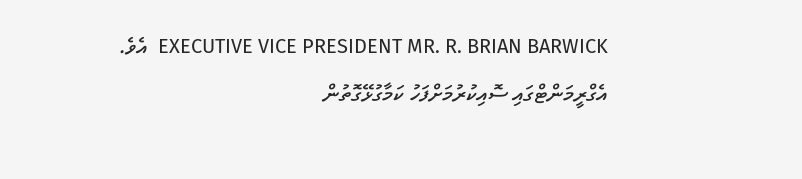EXECUTIVE VICE PRESIDENT MR. R. BRIAN BARWICK  އެވެ.
އެގްރީމަންޓްގައި ސޮއިކުރުމަށްފަހު ކަމާގުޅޭގޮތުން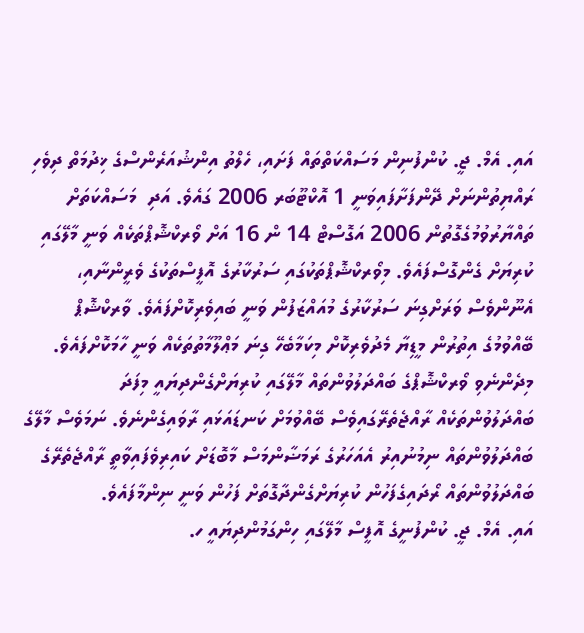އައި. އެމް. ޖީ. ކުންފުނިން މަސައްކަތްތައް ފަށައި، ހެލްތު އިންޝުއަރެންސްގެ ޚިދުމަތް ދިވެހި ރައްޔިތުންނަށް ދޭންފަށާފައިވަނީ 1 އޮކްޓޫބަރ 2006 ގައެވެ. އަދި  މަސައްކަތަށް ތައްޔާރުވުމުގެގޮތުން 2006 އަގޮސްޓް 14 ން 16 އަށް ވޯރކްޝޮޕްތަކެއް ވަނީ މާލޭގައި ކުރިޔަށް ގެންގޮސްފައެވެ. މިވޯރކްޝޮޕްތަކުގައި ސަރުކާރުގެ އޮފީސްތަކުގެ ވެރީންނާއި، އެނޫންވެސް ވަރަށްގިނަ ސަރުކާރުގެ މުއައްޒަފުން ވަނީ ބައިވެރިކޮށްފައެވެ. ވާރކްޝޮޕް ބޭއްވުމުގެ އިތުރުން މީޑިޔާ މެދުވެރިކޮށް މިކަމާބެހޭ ގިނަ މަޢްލޫމާތުތަކެއް ވަނީ ހާމަކޮށްފައެވެ.
މިދެންނެވި ވޯރކްޝޮޕްގެ ބައްދަލުވުންތައް މާލޭގައި ކުރިޔަށްގެންދިޔައީ މިފަދަ ބައްދަލުވުންތަކެއް ރާއްޖެތެރޭގައިވެސް ބޭއްވުމަށް ކަނޑައަޅައި ރާވައިގެންނެވެ. ނަމަވެސް މާލޭގެ ބައްދަލުވުންތައް ނިމުނުއިރު އެއަހަރުގެ ރަމަޟާންމަސް މާބޮޑަށް ކައިރިވެފައިވާތީ ރާއްޖެތެރޭގެ ބައްދަލުވުންތައް ރޯދައިގެފަހުން ކުރިޔަށްގެންދާގޮތަށް ފަހުން ވަނީ ނިންމާފައެވެ.
އައި. އެމް. ޖީ. ކުންފުނީގެ އޮފީސް މާލޭގައި ހިންގަމުންދިޔައީ ހ.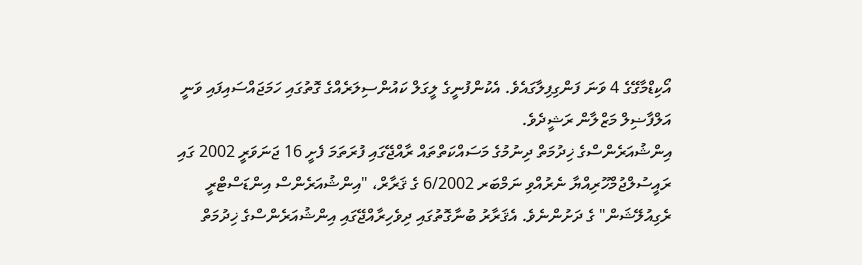އޯކިޑްމާގޭގެ 4 ވަނަ ފަންގިފިލާގައެވެ. އެކުންފުނީގެ ލީގަލް ކައުންސިލަރެއްގެ ގޮތުގައި ހަމަޖައްސައިފައި ވަނީ އަލްފާޟިލް މަޒްލާން ރަޝީދެވެ.
އިންޝުއަރެންސްގެ ޚިދުމަތް ދިނުމުގެ މަސައްކަތްތައް ރާއްޖޭގައި ފުރަތަމަ ފެށީ 16 ޖަނަވަރީ 2002 ގައި ރައީސުލްޖުމްހޫރިއްޔާ ނެރުއްވި ނަމްބަރ 6/2002 ގެ ޤަރާރް، "އިންޝުއަރެންސް އިންޑަސްޓްރީ ރެގިއުލޭޝަން" ގެ ދަށުންނެވެ. އެޤަރާރު ބުނާގޮތުގައި ދިވެހިރާއްޖޭގައި އިންޝުއަރެންސްގެ ޚިދުމަތް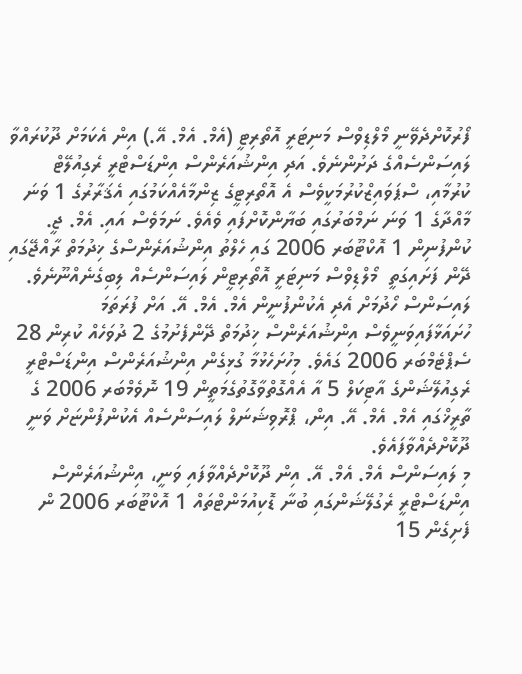ފޯރުކޮށްދެވޭނީ މޯލްޑިވްސް މަނިޓަރީ އޮތޯރިޓީ (އެމް. އެމް. އޭ.) އިން އެކަމަށް ދޫކުރައްވާ ލައިސަންސެއްގެ ދަށުންނެވެ. އަދި އިންޝުއަރެންސް އިންޑަސްޓްރީ ރެގިއުލޭޓް ކުރުމާއި، ސްޕަވައިޒްކުރުމަކީވެސް އެ އޮތޯރިޓީގެ ޒިންމާއެއްކަމުގައި އެޤަރާރުގެ 1 ވަނަ މާއްދާގެ 1 ވަނަ ނަމްބަރުގައި ބަޔާންކޮށްފައި ވެއެވެ. ނަމަވެސް އައި. އެމް. ޖީ. ކުންފުނިން 1 އޮކްޓޫބަރ 2006 ގައި ހެލްތު އިންޝުއަރެންސްގެ ޚިދުމަތް ރާއްޖޭގައި ދޭން ފަށައިގަތީ  މޯލްޑިވްސް މަނިޓަރީ އޮތޯރިޓީން ލައިސަންސެއް ލިބިގެނެއްނޫނެވެ. ލައިސަންސް ހޯދުމަށް އެދި އެކުންފުނީން އެމް. އެމް. އޭ. އަށް ފުރަތަމަ ހުށައަޅާފައިވަނީވެސް އިންޝުއަރެންސް ޚިދުމަތް ދޭންފެށުމުގެ 2 ދުވަހެއް ކުރިން 28 ސެޕްޓެމްބަރ 2006 ގައެވެ. މިހުށަހެޅުމާ ގުޅިގެން އިންޝުއަރެންސް އިންޑަސްޓްރީ ރެގިއުލޭޝަންގެ އާޓިކަލް 5 އާ އެއްގޮތްވާގޮތުގެމަތީން 19 ނޮވެމްބަރ 2006 ގެ ތާރީޚްގައި އެމް. އެމް. އޭ. އިން، ޕްރޮވިޝަނަލް ލައިސަންސެއް އެކުންފުންޏަށް ވަނީ ދޫކޮށްދެއްވާފައެވެ.
މި ލައިސަންސް އެމް. އެމް. އޭ. އިން ދޫކޮށްދެއްވާފައި ވަނީ، އިންޝުއަރެންސް އިންޑަސްޓްރީ ރެގުލޭޝަންގައި ބުނާ ޑޮކިއުމަންޓްތައް 1 އޮކްޓޫބަރ 2006 ން ފެށިގެން 15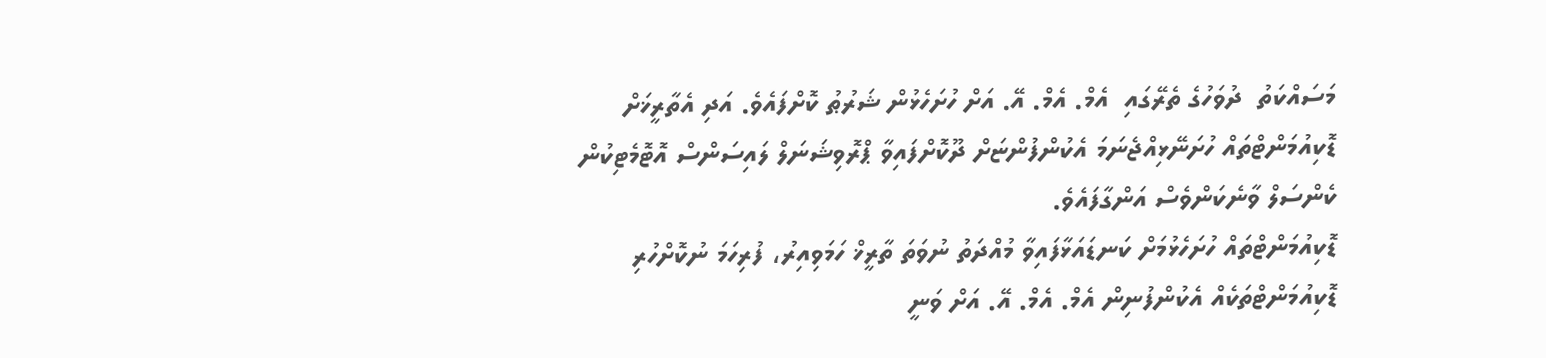މަސައްކަތު  ދުވަހުގެ ތެރޭގައި  އެމް. އެމް. އޭ. އަށް ހުށަހެޅުން ޝަރުޠު ކޮށްފައެވެ. އަދި އެތާރީޚަށް ޑޮކިއުމަންޓްތައް ހުށަނޭޅިއްޖެނަމަ އެކުންފުންޏަށް ދޫކޮށްފައިވާ ޕްރޮވިޝަނަލް ލައިސަންސް އޮޓޮމެޓިކުން ކެންސަލް ވާނެކަންވެސް އަންގާފައެވެ.
ޑޮކިއުމަންޓްތައް ހުށަހެޅުމަށް ކަނޑައަޅާފައިވާ މުއްދަތު ނުވަތަ ތާރީޚް ހަމަވިއިރު، ފުރިހަމަ ނުކޮށްހުރި ޑޮކިއުމަންޓްތަކެއް އެކުންފުނިން އެމް. އެމް. އޭ. އަށް ވަނީ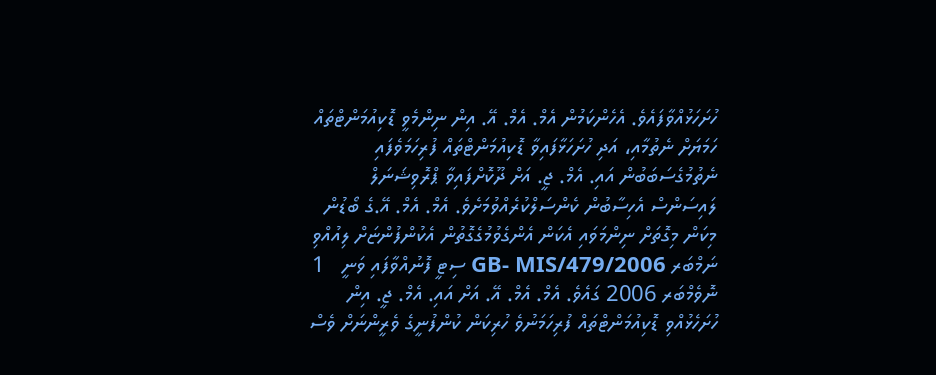ހުށަހަޅުއްވާފައެވެ. އެހެންކަމުން އެމް. އެމް. އޭ. އިން ނިންމެވީ ޑޮކިއުމަންޓްތައް ހަމަޔަށް ނެތުމާއި، އަދި ހުށަހަޅާފައިވާ ޑޮކިއުމަންޓްތައް ފުރިހަމަވެފައި ނެތުމުގެސަބަބުން އައި. އެމް. ޖީ. އަށް ދޫކޮށްފައިވާ ޕްރޮވިޝަނަލް ލައިސަންސް އެހިސާބުން ކެންސަލްކުރެއްވުމަށެވެ. އެމް. އެމް. އޭ.ގެ ބޯޑުން މިކަން މިގޮތަށް ނިންމަވައި އެކަން އެންގެވުމުގެގޮތުން އެކުންފުންޏަށް ލިއުއްވި ނަމްބަރ 479/2006/GB- MIS ސިޓީ ފޮނުއްވާފައި ވަނީ   1 ނޮވެމްބަރ 2006 ގައެވެ. އެމް. އެމް. އޭ. އަށް އައި. އެމް. ޖީ. އިން ހުށަހެޅުއްވި ޑޮކިއުމަންޓްތައް ފުރިހަމަނުވެ ހުރިކަން ކުންފުނީގެ ވެރީންނަށް ވެސް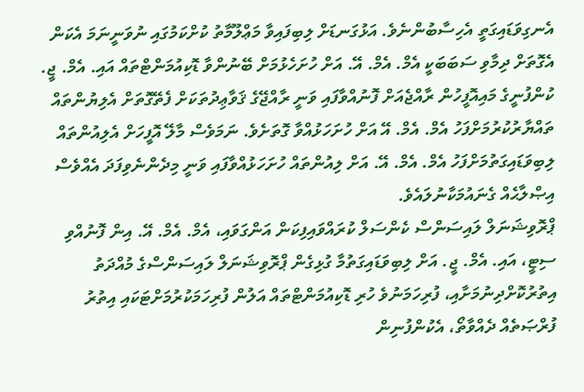އެނގިވަޑައިގަތީ އެހިސާބުންނެވެ. އަޅުގަނޑަށް ލިބިފައިވާ މަޢްލޫމާތު ކުށްކަމުގައި ނުވަނީނަމަ އެކަން އެގޮތަށް ދިމާވި ސަބަބަކީ އެމް. އެމް. އޭ. އަށް ހުށަހެޅުމަށް ބޭނުންވާ ޑޮކިއުމަންޓްތައް އައި. އެމް. ޖީ. ކުންފުނީގެ މައިއޮފީހުން ރާއްޖެއަށް ފޮނުއްވާފައި ވަނީ ރާއްޖޭގެ ޤަވާޢިދުތަކަށް ފެތޭގޮތަށް އެލިޔުންތައް ތައްޔާރުކުރުމަށްފަހު އެމް. އެމް. އޭ އަށް ހުށަހަޅުއްވާ ގޮތަށެވެ. ނަމަވެސް މާލޭ އޮފީހަށް އެލިއުންތައް ލިބިވަޑައިގަތުމަށްފަހު އެމް. އެމް. އޭ. އަށް ލިއުންތައް ހުށަހަޅުއްވާފައި ވަނީ މިދެންނެވިފަދަ އެއްވެސް އިޞްލާޙެއް ގެނައުމަކާނުލައެވެ.
ޕްރޮވިޝަނަލް ލައިސަންސް ކެންސަލް ކުރައްވައިފިކަން އަންގަވައި، އެމް. އެމް. އޭ. އިން ފޮނުއްވި ސިޓީ، އައި. އެމް. ޖީ. އަށް ލިބިވަޑައިގަތުމާ ގުޅިގެން ޕްރޮވިޝަނަލް ލައިސަންސްގެ މުއްދަތު އިތުރުކޮށްދިނުމަށާއި، ފުރިހަމަނުވެ ހުރި ޑޮކިއުމަންޓްތައް އަލުން ފުރިހަމަކުރުމަށްޓަކައި އިތުރު ފުރްޞަތެއް ދެއްވާތޯ، އެކުންފުނިން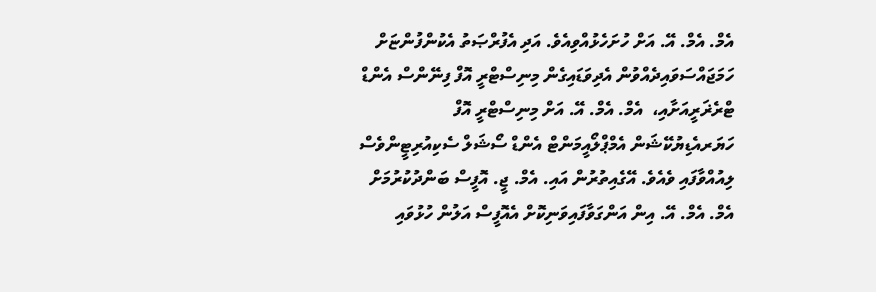އެމް. އެމް. އޭ. އަށް ހުށަހެޅުއްވިއެވެ. އަދި އެފުރްޞަތު އެކުންފުންޏަށް ހަމަޖައްސަވައިދެއްވުން އެދިވަޑައިގެން މިނިސްޓްރީ އޮފް ފިނޭންސް އެންޑް ޓްރެޜަރީއަށާއި،  އެމް. އެމް. އޭ. އަށް މިނިސްޓްރީ އޮފް ހަޔަރއެޑިޔުކޭޝަން އެމްޕްލޯއީމަންޓް އެންޑް ސޯޝަލް ސެކިއުރިޓީންވެސް ލިއުއްވާފައި ވެއެވެ. އޭގެއިތުރުން އައި. އެމް. ޖީ. އޮފީސް ބަންދުކުރުމަށް އެމް. އެމް. އޭ. އިން އަންގަވާފައިވަނިކޮށް އެއޮފީސް އަލުން ހުޅުވައި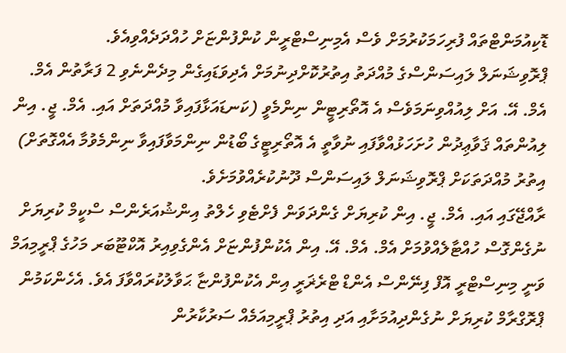ޑޮކިއުމަންޓްތައް ފުރިހަމަކުރުމަށް ވެސް އެމިނިސްޓްރީން ކުންފުންޏަށް ހުއްދަދެއްވިއެވެ.
ޕްރޮވިޝަނަލް ލައިސަންސްގެ މުއްދަތު އިތުރުކޮށްދިނުމަށް އެދިވަޑައިގެން މިދެންނެވި 2 ފަރާތުން އެމް. އެމް. އޭ. އަށް ލިއުއްވިނަމަވެސް އެ އޮތޯރިޓީން ނިންމެވީ (ކަނޑައަޅާފައިވާ މުއްދަތަށް އައި. އެމް. ޖީ. އިން ލިއުންތައް ޤަވާޢިދުން ހުށަހަޅުއްވާފައި ނުވާތީ އެ އޮތޯރިޓީގެ ބޯޑުން ނިންމަވާފައިވާ ނިންމެވުމާ އެއްގޮތަށް) އިތުރު މުއްދަތަކަށް ޕްރޮވިޝަނަލް ލައިސަންސް ދޫނުކުރެއްވުމަށެވެ.
ރާއްޖޭގައި އައި. އެމް. ޖީ. އިން ކުރިޔަށް ގެންދަވަން ފެށްޓެވި ހެލްތު އިންޝުއަރެންސް ސްކީމް ކުރިޔަށް ނުގެންގޮސް ހުއްޓާލެއްވުމަށް އެމް. އެމް. އޭ. އިން އެކުންފުންޏަށް އެންގެވިއިރު އޮކްޓޫބަރ މަހުގެ ޕްރީމިއަމް ވަނީ މިނިސްޓްރީ އޮފް ފިނޭންސް އެންޑް ޓްރެޜަރީ އިން އެކުންފުންޏާ ޙަވާލުކުރައްވާފަ އެވެ. އެހެންކަމުން ޕްރޮގްރާމް ކުރިޔަށް ނުގެންދިއުމަށާއި އަދި އިތުރު ޕްރީމިއަމެއް ސަރުކާރުން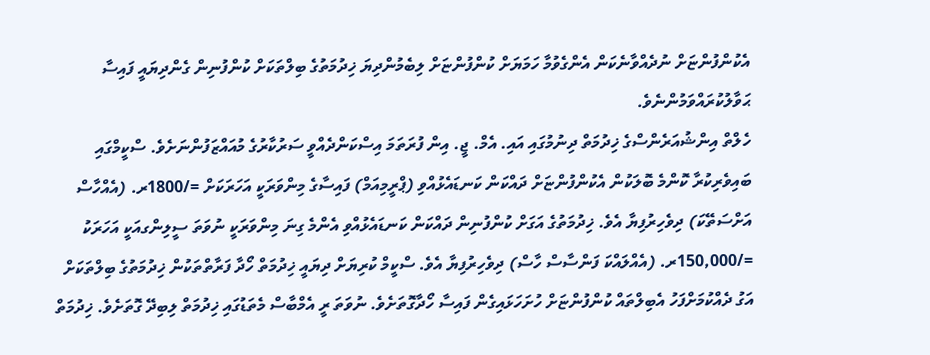އެކުންފުންޏަށް ނުދެއްވާނެކަން އެންގެވުމާ ހަމަޔަށް ކުންފުންޏަށް ލިބެމުންދިޔަ ޚިދުމަތުގެ ބިލްތަކަށް ކުންފުނިން ގެންދިޔައީ ފައިސާ ޙަވާލުކުރައްވަމުންނެވެ.
ހެލްތް އިންޝުއަރެންސްގެ ޚިދުމަތް ދިނުމުގައި އައި. އެމް. ޖީ. އިން ފުރަތަމަ އިސްކަންދެއްވީ ސަރުކާރުގެ މުއައްޒަފުންނަށެވެ. ސްކީމްގައި ބައިވެރިކުރާ ކޮންމެ ބޮލަކުން އެކުންފުންޏަށް ދައްކަން ކަނޑައެޅުއްވި (ޕްރީމިއަމް) ފައިސާގެ މިންވަރަކީ އަހަރަކަށް =/1800ރ. (އެއްހާސް އަށްސަތޭކަ) ދިވެހިރުފިޔާ އެވެ. ޚިދުމަތުގެ އަގަށް ކުންފުނިން ދައްކަން ކަނޑައެޅުއްވި އެންމެ ގިނަ މިންވަރަކީ ނުވަތަ ސީލިންގއަކީ އަހަރަކު =/150,000ރ. (އެއްލައްކަ ފަންސާސް ހާސް) ދިވެހިރުފިޔާ އެވެ. ސްކީމް ކުރިޔަށް ދިޔައީ ޚިދުމަތް ހޯދާ ފަރާތްތަކުން ޚިދުމަތުގެ ބިލްތަކަށް އަގު ދެއްކުމަށްފަހު އެބިލްތައް ކުންފުންޏަށް ހުށަހަޅައިގެން ފައިސާ ހޯދާގޮތަށެވެ. ނުވަތަ ރީ އެމްބާސް މެތަޑުގައި ޚިދުމަތް ލިބިދޭ ގޮތަށެވެ. ޚިދުމަތް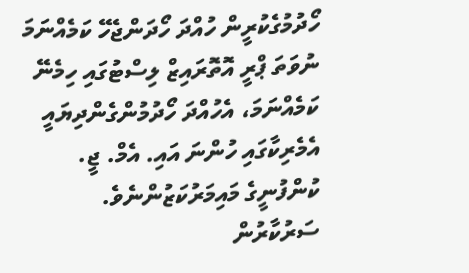ހޯދުމުގެކުރީން ހުއްދަ ހޯދަންޖެހޭ ކަމެއްނަމަ ނުވަތަ ޕްރީ އޮތޮރައިޒް ލިސްޓުގައި ހިމެނޭ ކަމެއްނަމަ، އެހުއްދަ ހޯދުމުންގެންދިޔައީ  އެމެރިކާގައި ހުންނަ އައި. އެމް. ޖީ. ކުންފުނީގެ މައިމަރުކަޒުންނެވެ.
ސަރުކާރުން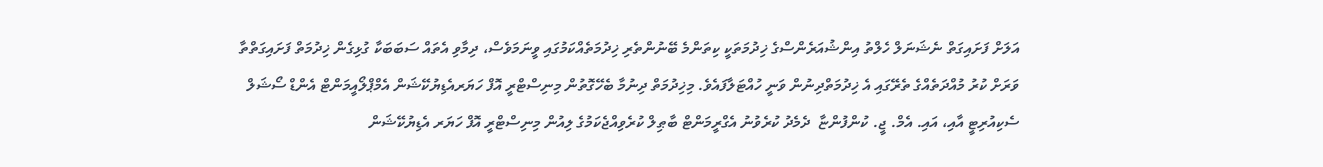އަލަށް ފަށައިގަތް ނެޝަނަލް ހެލްތު އިންޝުއަރެންސްގެ ޚިދުމަތަކީ ކިތަންމެ ބޭނުންތެރި ޚިދުމަތެއްކަމުގައި ވީނަމަވެސް، ދިމާވި އެތައް ސަބަބަކާ ގުޅިގެން ޚިދުމަތް ފަށައިގަތްތާ ވަރަށް ކުރު މުއްދަތެއްގެ ތެރޭގައި އެ ޚިދުމަތްދިނުން ވަނީ ހުއްޓަލާފައެވެ. މިޚިދުމަތް ދިނުމާ ބެހޭގޮތުން މިނިސްޓްރީ އޮފް ހަޔަރއެޑިޔުކޭޝަން އެމްޕްލޯއީމަންޓް އެންޑް ސޯޝަލް ސެކިއުރިޓީ އާއި، އައި. އެމް. ޖީ. ކުންފުންޏާ  ދެމެދު ކުރެވުނު އެގްރީމަންޓް ބާޠިލް ކުރެވިއްޖެކަމުގެ ލިއުން މިނިސްޓްރީ އޮފް ހަޔަރ އެޑިޔުކޭޝަން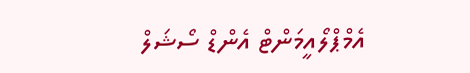އެމްޕްލޯއީމަންޓް އެންޑް ސޯޝަލް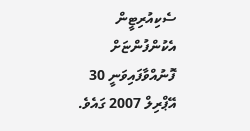ސެކިއުރިޓީން އެކުންފުންޏަށް ފޮނުއްވާފައިވަނީ 30 އޭޕްރިލް 2007 ގައެވެ.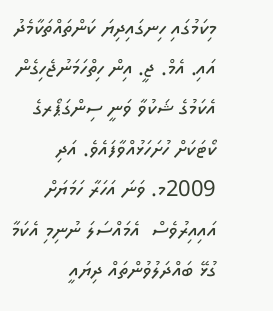މިކަމުގައި ހިނގައިދިޔަ ކަންތައްތަކާމެދު އައި. އެމް. ޖީ. އިން ހިތްހަމަނުޖެހިގެން އެކަމުގެ ޝަކުވާ ވަނީ ސިންގަޕޯރގެ ކޯޓަކަށް ހުށަހަޅުއްވާފައެވެ. އަދި 2009މ. ވަނަ އަހަރާ ހަމަޔަށް އައިއިރުވެސް  އެމައްސަލަ ނުނިމި އެކަމާ ގުޅޭ ބައްދަލުވުންތައް ދިޔައީ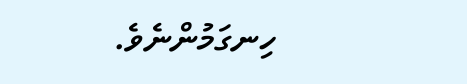ހިނގަމުންނެވެ.